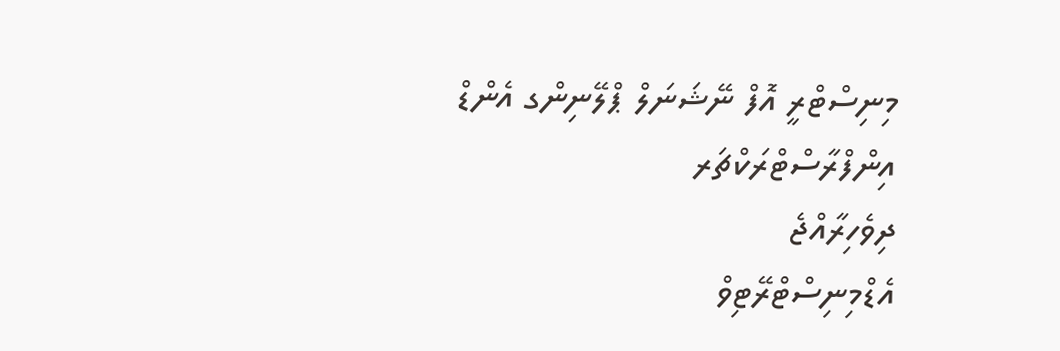މިނިސްޓްރީ އޮފް ނޭޝަނަލް ޕްލޭނިންގ އެންޑް އިންފްރާސްޓްރަކްޗަރ
ދިވެހިރާއްޖެ
އެޑްމިނިސްޓްރޭޓިވް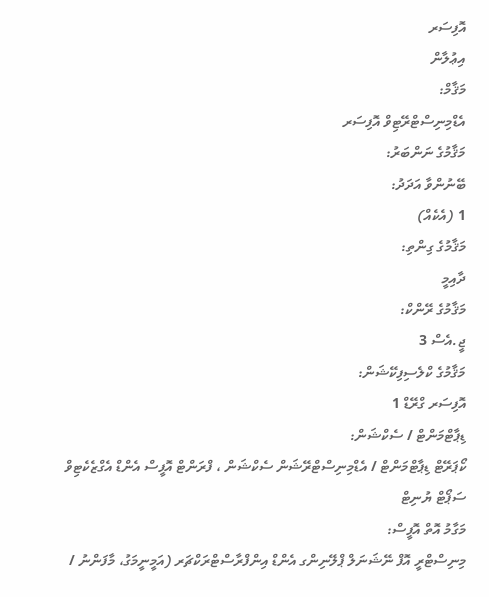އޮފިސަރ
އިޢުލާން
މަޤާމް:
އެޑްމިނިސްޓްރޭޓިވް އޮފިސަރ
މަޤާމުގެ ނަންބަރު:
ބޭނުންވާ އަދަދު:
1 (އެކެއް)
މަޤާމުގެ ގިންތި:
ދާއިމީ
މަޤާމުގެ ރޭންކް:
ޖީ.އެސް 3
މަޤާމުގެ ކްލެސިފިކޭޝަން:
އޮފިސަރ ގްރޭޑް 1
ޑިޕާޓްމަންޓް / ސެކްޝަން:
ކޯޕަރޭޓް ޑިޕާޓްމަންޓް / އެޑްމިނިސްޓްރޭޝަން ސެކްޝަން ، ފްރަންޓް އޮފީސް އެންޑް އެގްޒެކެޓިވް ސަޕޯޓް ޔުނިޓް
މަގާމު އޮތް އޮފީސް:
މިނިސްޓްރީ އޮފް ނޭޝަނަލް ޕްލޭނިންގ އެންޑް އިންފްރާސްޓްރަކްޗަރ (އަމީނީމަގު، މާފަންނު /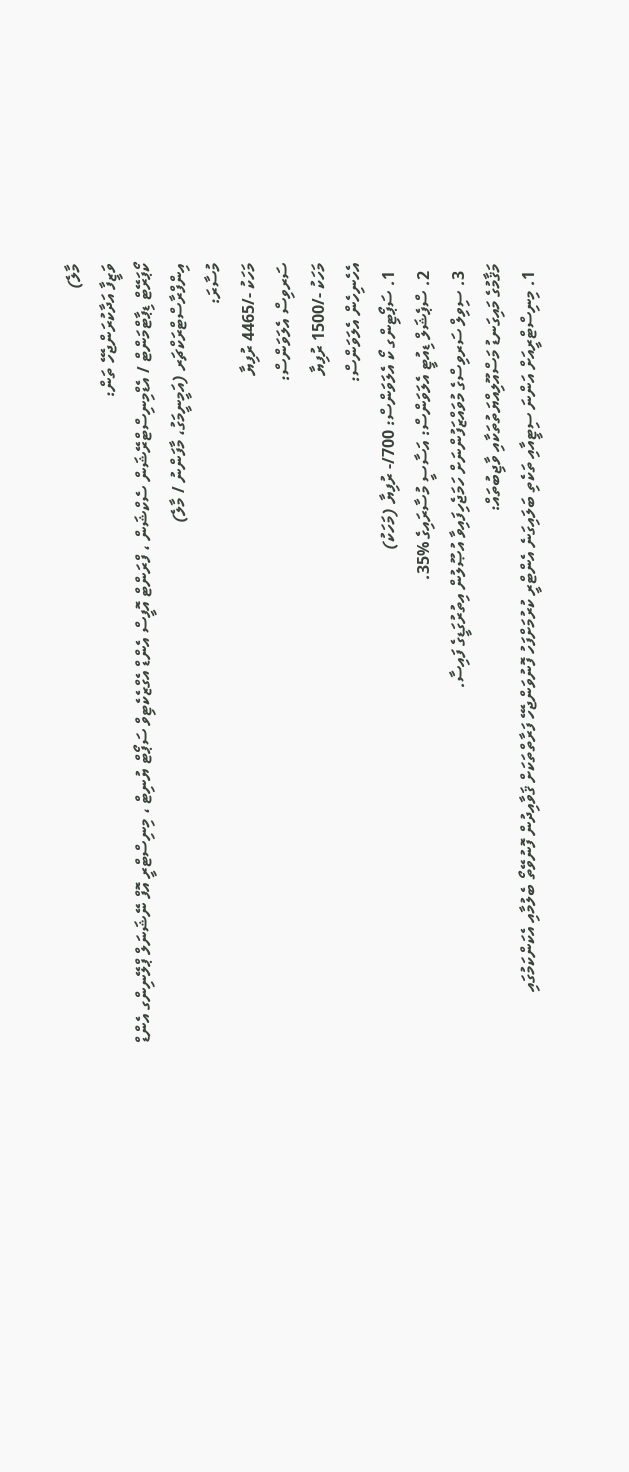މާލެ)
ވަޒީފާ އަދާކުރަންޖެހޭ ތަން:
ކޯޕަރޭޓް ޑިޕާޓްމަންޓް / އެޑްމިނިސްޓްރޭޝަން ސެކްޝަން ، ފްރަންޓް އޮފީސް އެންޑް އެގްޒެކެޓިވް ސަޕޯޓް ޔުނިޓް ، މިނިސްޓްރީ އޮފް ނޭޝަނަލް ޕްލޭނިންގ އެންޑް އިންފްރާސްޓްރަކްޗަރ (އަމީނީމަގު، މާފަންނު / މާލެ)
މުސާރަ:
މަހަކު -/4465 ރުފިޔާ
ސަރވިސް އެލަވަންސް:
މަހަކު -/1500 ރުފިޔާ
އެހެނިހެން އެލަވަންސް:
  1. ސަޕޯޓިންގ ކޯ އެލަވަންސް: 700/- ރުފިޔާ (މަހަކު)
  2. ސްޕެޝަލް ޑިއުޓީ އެލަވަންސް: އަސާސީ މުސާރައިގެ %35.
  3. ސިވިލް ސަރވިސްގެ މުވައްޒަފުންނަށް ހަމަޖެހިފައިވާ އުޞޫލުން އިތުރުގަޑީގެ ފައިސާ.
މަޤާމުގެ މައިގަނޑު މަސްއޫލިއްޔަތުތަކާއި ވާޖިބުތައް:
  1. މިނިސްޓްރީއަށް އަންނަ ސިޓީއާއި ތަކެތި ބަލައިގަނެ އެންޓްރީ ކުރުމަށްފަހު ފޮނުވަންޖެހޭ ފަރާތްތަކަށް ޤަވާއިދުން ފޮނުވޭތޯ ބެލުމާއި އެކަންކަމުގައި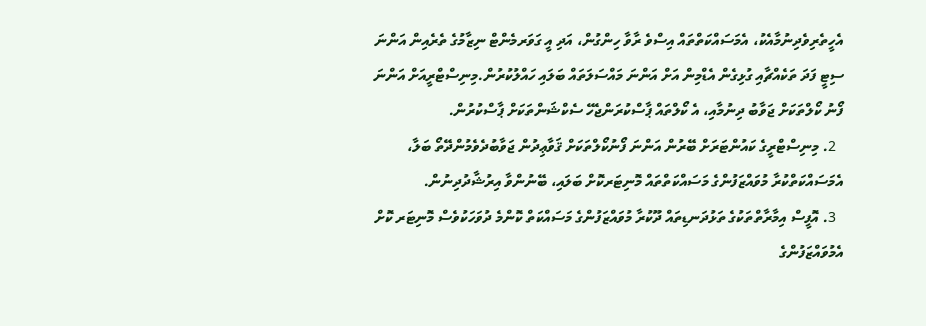އެހީތެރިވެދިނުމާއެކު، އެމަސައްކަތްތައް އިސްވެ ރާވާ ހިންގުން، އަދި އީ ގަވަރމެންޓް ނިޒާމުގެ ތެރެއިން އަންނަ ސިޓީ ފަދަ ތަކެއްޗާއި ގުޅިގެން އެޑްމިން އަށް އަންނަ މައްސަލަތައް ބަލައި ހައްލުކުރުން.މިނިސްޓްރީއަށް އަންނަ ފޯނު ކޯލްތަކަށް ޖަވާބު ދިނުމާއި، އެ ކޯލްތައް ޕާސްކުރަންޖެހޭ ސެކްޝަންތަކަށް ޕާސްކުރުން.
  2. މިނިސްޓްރީގެ ކައުންޓަރަށް ބޭރުން އަންނަ ފޯނުކޯލްތަކަށް ޤަވާޢިދުން ޖަވާބުދެވެމުންދޭތޯ ބަލާ، އެމަސައްކަތްކުރާ މުވައްޒަފުންގެ މަސައްކަތްތައް މޮނިޓަރކޮށް ބަލައި، ބޭނުންވާ އިރުޝާދުދިނުން.
  3. އޮފީސް އިމާރާތްތަކުގެ ތަޅުދަނޑިތައް ދޫކުރާ މުވައްޒަފުންގެ މަސައްކަތް ކޮންމެ ދުވަހަކުވެސް މޮނިޓަރ ކޮށް އެމުވައްޒަފުންގެ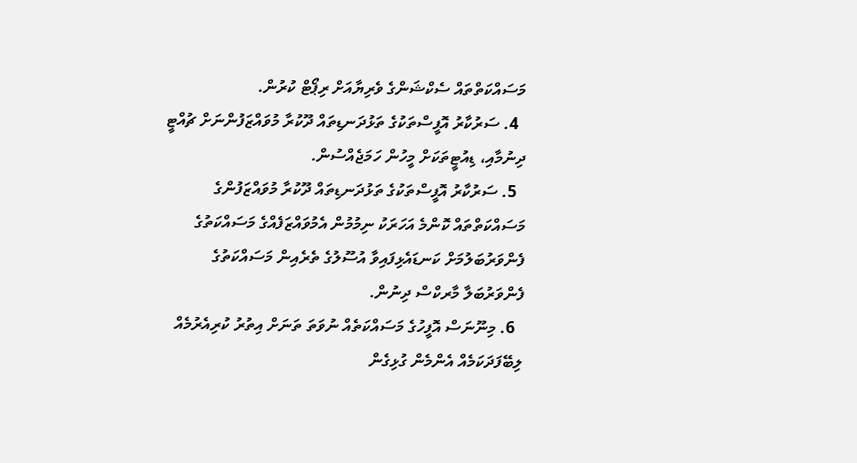މަސައްކަތްތައް ސެކްޝަންގެ ވެރިޔާއަށް ރިޕޯޓް ކުރުން.
  4. ސަރުކާރު އޮފީސްތަކުގެ ތަޅުދަނޑިތައް ދޫކުރާ މުވައްޒަފުންނަށް ޗުއްޓީ ދިނުމާއި، ޑިއުޓީތަކަށް މީހުން ހަމަޖެއްސުން.
  5. ސަރުކާރު އޮފީސްތަކުގެ ތަޅުދަނޑިތައް ދޫކުރާ މުވައްޒަފުންގެ މަސައްކަތްތައް ކޮންމެ އަހަރަކު ނިމުމުން އެމުވައްޒަފެއްގެ މަސައްކަތުގެ ފެންވަރުބަލުމަށް ކަނޑައެޅިފައިވާ އުސޫލުގެ ތެރެއިން މަސައްކަތުގެ ފެންވަރުބަލާ މާރކްސް ދިނުން.
  6. މިނޫނަސް އޮފީހުގެ މަސައްކަތެއް ނުވަތަ ތަނަށް އިތުރު ކުރިއެރުމެއް ލިބޭފަދަކަމެއް އެންމެން ގުޅިގެން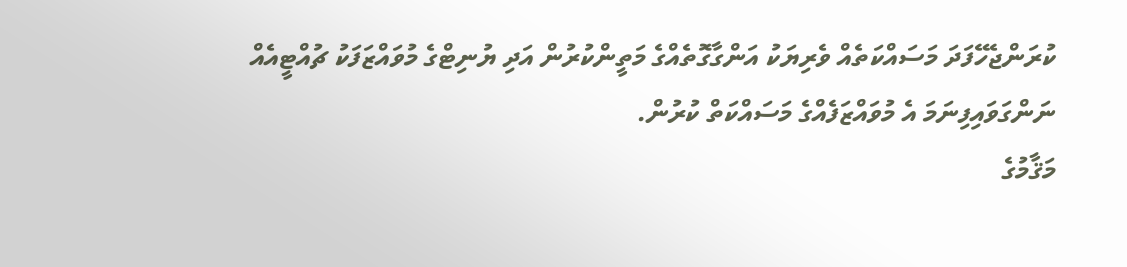ކުރަންޖެހޭފަދަ މަސައްކަތެއް ވެރިޔަކު އަންގާގޮތެއްގެ މަތީންކުރުން އަދި ޔުނިޓްގެ މުވައްޒަފަކު ޗުއްޓީއެއް ނަންގަވައިފިނަމަ އެ މުވައްޒަފެއްގެ މަސައްކަތް ކުރުން.
މަޤާމުގެ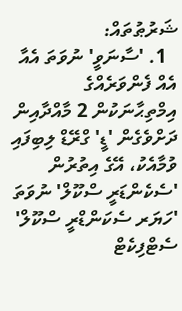ޝަރުޠުތައް:
  1. 'ސާނަވީ' ނުވަތަ އެއާ އެއް ފެންވަރެއްގެ އިމްތިޙާނަކުން 2 މާއްދާއިން ދަށްވެގެން 'ޑީ' ގްރޭޑް ލިބިފައި ވުމާއެކު، އޭގެ އިތުރުން 'ސެކެންޑަރީ ސްކޫލް' ނުވަތަ 'ހަޔަރ ސެކަންޑްރީ ސްކޫލް' ސެޓްފިކެޓް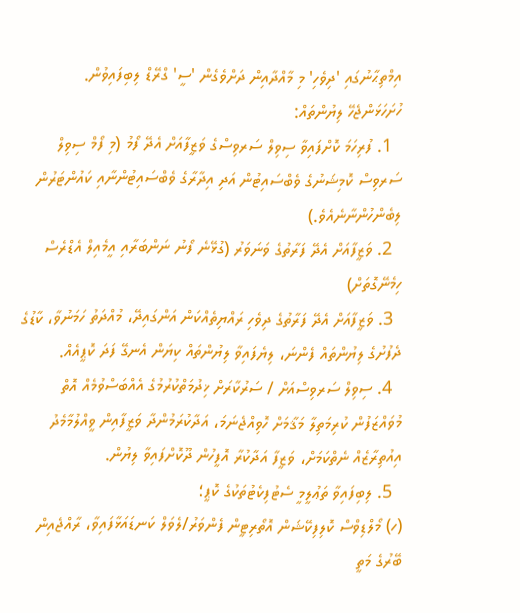އިމްތިޙާނުގައި 'ދިވެހި' މި މާއްދާއިން ދަށްވެގެން 'ސީ' ގްރޭޑް ލިބިފައިވުން.
ހުށަހަޅަންޖެހޭ ލިޔުންތައް:
  1. ފުރިހަމަ ކޮށްފައިވާ ސިވިލް ސަރވިސްގެ ވަޒީފާއަށް އެދޭ ފޯމު (މި ފޯމް ސިވިލް ސަރވިސް ކޮމިޝަނުގެ ވެބްސައިޓުން އަދި އިދާރާގެ ވެބްސައިޓުންނާއި ކައުންޓަރުން ލިބެންހުންނާނެއެވެ.)
  2. ވަޒީފާއަށް އެދޭ ފަރާތުގެ ވަނަވަރު (ގުޅޭނެ ފޯނު ނަންބަރާއި އީމެއިލް އެޑްރެސް ހިމެނޭގޮތަށް)
  3. ވަޒީފާއަށް އެދޭ ފަރާތުގެ ދިވެހި ރައްޔިތެއްކަން އަންގައިދޭ، މުއްދަތު ހަމަނުވާ، ކާޑުގެ ދެފުށުގެ ލިޔުންތައް ފެންނަ، ލިޔެފައިވާ ލިޔުންތައް ކިޔަން އެނގޭ ފަދަ ކޮޕީއެއް.
  4. ސިވިލް ސަރވިސްއަށް / ސަރުކާރަށް ޚިދުމަތްކުރުމުގެ އެއްބަސްވުމެއް އޮތް މުވައްޒަފުން ކުރިމަތިލާ މަޤާމަށް ހޮވިއްޖެނަމަ، އަދާކުރަމުންދާ ވަޒީފާއިން ވީއްލުމާމެދު އިއުތިރާޒެއް ނެތްކަމަށް، ވަޒީފާ އަދާކުރާ އޮފީހުން ދޫކޮށްފައިވާ ލިޔުން.
  5. ލިބިފައިވާ ތަޢުލީމީ ސެޓުފިކެޓުތަކުގެ ކޮޕީ؛
(ހ) މޯލްޑިވްސް ކޮލިފިކޭޝަން އޮތޯރިޓީން ފެންވަރު/ލެވަލް ކަނޑައަޅާފައިވާ، ރާއްޖެއިން ބޭރުގެ މަތީ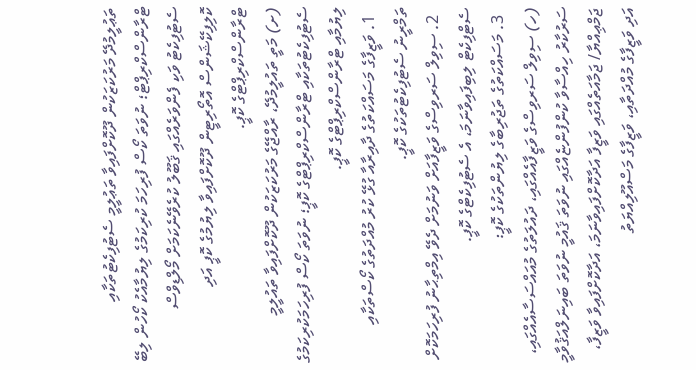ތަޢުލީމުދޭ މަރުކަޒަކުން ދޫކޮށްފައިވާ ތަޢުލީމީ ސެޓުފިކެޓުތަކާއި ޓްރާންސްކްރިޕްޓް؛ ނުވަތަ ކޯސް ފުރިހަމަ ކުރިކަމުގެ ލިޔުމާއެކު ކޯހުން ލިބޭ ސެޓުފިކެޓު ވަކި ފެންވަރެއްގައި ޤަބޫލު ކުރެވޭނެކަމަށް މޯލްޑިވްސް ކޮލިފިކޭޝަންސް އޮތޯރިޓީން ދޫކޮށްފައިވާ ލިޔުމުގެ ކޮޕީ އަދި ޓްރާންސްކްރިޕްޓްގެ ކޮޕީ.
(ށ) މަތީ ތައުލީމުދޭ، ރާއްޖޭގެ މަރުކަޒަކުން ދޫކޮށްފައިވާ ތައުލީމީ ސެޓުފިކެޓުތަކާއި ޓްރާންސްކްރިޕްޓްގެ ކޮޕީ؛ ނުވަތަ ކޯސް ފުރިހަމަކުރިކަމުގެ ލިޔުމާއި ޓްރާންސްކްރިޕްޓްގެ ކޮޕީ.
  1. ވަޒީފާގެ މަސައްކަތުގެ ދާއިރާއާ ގުޅޭ ކުރު މުއްދަތުގެ ކޯސްތަކާއި ތަމްރީނު ސެޓުފިކެޓުތަކުގެ ކޮޕީ.
  2. ސިވިލް ސަރވިސްގެ ވަޒީފާއަށް ވަނުމަށް ދެވޭ އިމްތިޙާނު ފުރިހަމަކޮށް ސެޓްފިކެޓް ލިބިފައިވާނަމަ، އެ ސެޓުފިކެޓްގެ ކޮޕީ.
  3. މަސައްކަތުގެ ތަޖުރިބާގެ ލިޔުންތަކުގެ ކޮޕީ:
(ހ) ސިވިލް ސަރވިސްގެ ވަޒީފާއެއްގައި، ދައުލަތުގެ މުއައްސަސާއެއްގައި، ސަރުކާރު ހިއްސާވާ ކުންފުންޏެއްގައި ނުވަތަ ޤައުމީ ނުވަތަ ބައިނަލްއަޤުވާމީ ޖަމްޢިއްޔާ/ ޖަމާއަތެއްގައި ވަޒީފާ އަދާކޮށްފައިވާނަމަ، އަދާކޮށްފައިވާ ވަޒީފާ، އަދި ވަޒީފާގެ މުއްދަތާއި، ވަޒީފާގެ މަސްއޫލިއްޔަތު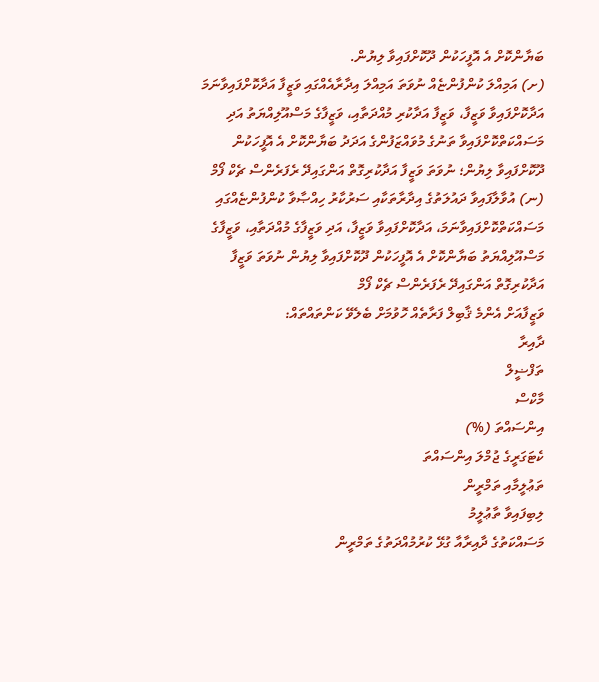ބަޔާންކޮށް އެ އޮފީހަކުން ދޫކޮށްފައިވާ ލިޔުން.
(ށ) އަމިއްލަ ކުންފުންޏެއް ނުވަތަ އަމިއްލަ އިދާރާއެއްގައި ވަޒީފާ އަދާކޮށްފައިވާނަމަ އަދާކޮށްފައިވާ ވަޒީފާ، ވަޒީފާ އަދާކުރި މުއްދަތާއި، ވަޒީފާގެ މަސްއޫލިއްޔަތު އަދި މަސައްކަތްކޮށްފައިވާ ތަނުގެ މުވައްޒަފުންގެ އަދަދު ބަޔާންކޮށް އެ އޮފީހަކުން ދޫކޮށްފައިވާ ލިޔުން؛ ނުވަތަ ވަޒީފާ އަދާކުރިގޮތް އަންގައިދޭ ރެފަރެންސް ޗެކް ފޯމް
(ނ) އުވާލާފައިވާ ދައުލަތުގެ އިދާރާތަކާއި ސަރުކާރު ހިއްޞާވާ ކުންފުންޏެއްގައި މަސައްކަތްކޮށްފައިވާނަމަ، އަދާކޮށްފައިވާ ވަޒީފާ، އަދި ވަޒީފާގެ މުއްދަތާއި، ވަޒީފާގެ މަސްއޫލިއްޔަތު ބަޔާންކޮށް އެ އޮފީހަކުން ދޫކޮށްފައިވާ ލިޔުން ނުވަތަ ވަޒީފާ އަދާކުރިގޮތް އަންގައިދޭ ރެފަރެންސް ޗެކް ފޯމް
ވަޒީފާއަށް އެންމެ ޤާބިލް ފަރާތެއް ހޮވުމަށް ބެލެވޭ ކަންތައްތައް:
ދާއިރާ
ތަފްޟީލް
މާކްސް
އިންސައްތަ (%)
ކެޓަގަރީގެ ޖުމްލަ އިންސައްތަ
ތަޢުލީމާއި ތަމްރީން
ލިބިފައިވާ ތާޢުލީމު
މަސައްކަތުގެ ދާއިރާއާ ގުޅޭ ކުރުމުއްދަތުގެ ތަމްރީން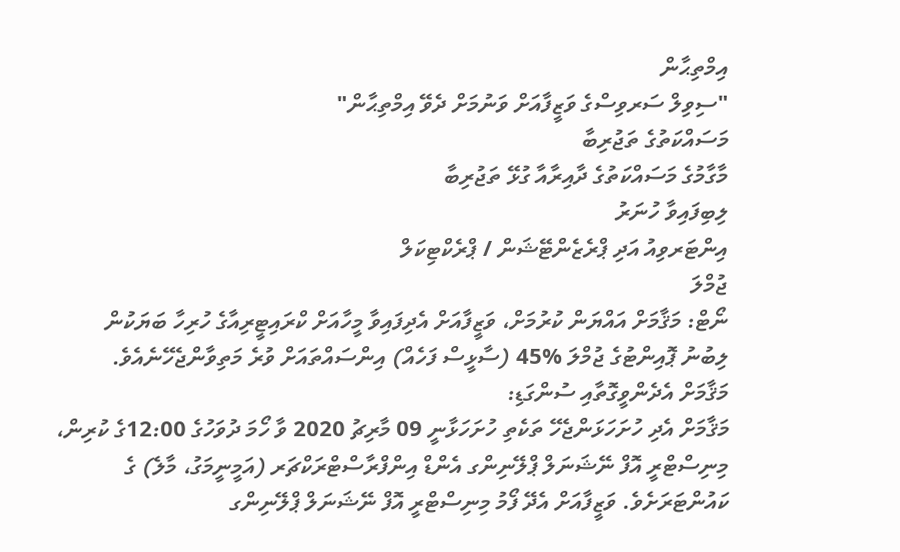އިމްތިޙާން
"ސިވިލް ސަރވިސްގެ ވަޒީފާއަށް ވަނުމަށް ދެވޭ އިމްތިޙާން"
މަސައްކަތުގެ ތަޖުރިބާ
މާގާމުގެ މަސައްކަތުގެ ދާއިރާއާ ގުޅޭ ތަޖުރިބާ
ލިބިފައިވާ ހުނަރު
އިންޓަރވިއު އަދި ޕްރެޒެންޓޭޝަން / ޕްރެކްޓިކަލް
ޖުމްލަ
ނޯޓް: މަޤާމަށް އައްޔަން ކުރުމަށް، ވަޒީފާއަށް އެދިފައިވާ މީހާއަށް ކްރައިޓީރިއާގެ ހުރިހާ ބަޔަކުން  ލިބުނު ޕޮއިންޓުގެ ޖުމްލަ %45 (ސާޅީސް ފަހެއް) އިންސައްތައަށް ވުރެ މަތިވާންޖެހޭނެއެވެ.
މަޤާމަށް އެދެންވީގޮތާއި ސުންގަޑި:
މަޤާމަށް އެދި ހުށަހަޅަންޖެހޭ ތަކެތި ހުށަހަޅާނީ 09 މާރިޗު 2020 ވާ ހޯމަ ދުވަހުގެ 12:00ގެ ކުރިން، މިނިސްޓްރީ އޮފް ނޭޝަނަލް ޕްލޭނިންގ އެންޑް އިންފްރާސްޓްރަކްޗަރ (އަމީނީމަގު، މާލެ) ގެ ކައުންޓަރަށެވެ. ވަޒީފާއަށް އެދޭ ފޯމު މިނިސްޓްރީ އޮފް ނޭޝަނަލް ޕްލޭނިންގ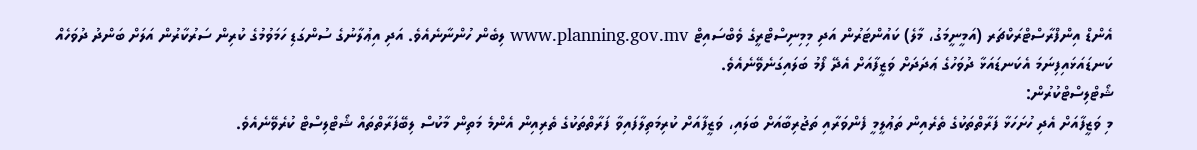އެންޑް އިންފްރާސްޓްރަކްޗަރ (އަމީނީމަގު، މާލެ) ކައުންޓަރުން އަދި މިމިނިސްޓްރީގެ ވެބްސައިޓް www.planning.gov.mv ލިބެން ހުންނާނެއެވެ. އަދި އިޢުލާނުގެ ސުންގަޑި ހަމަވުމުގެ ކުރިން ސަރުކާރުން އަލަށް ބަންދު ދުވަހެއް ކަނޑައަޅައިފިނަމަ އެކަނޑައަޅާ ދުވަހުގެ ޢަދަދަށް ވަޒީފާއަށް އެދޭ ފޯމު ބަލައިގަނެވޭނެއެވެ.
ޝޯޓްލިސްޓްކުރުން:
މި ވަޒީފާއަށް އެދި ހުށަހަޅާ ފަރާތްތަކުގެ ތެރެއިން ތަޢުލީމީ ފެންވަރާއި ތަޖުރިބާއަށް ބަލައި، ވަޒީފާއަށް ކުރިމަތިލާފައިވާ ފަރާތްތަކުގެ ތެރިއިން އެންމެ މަތިން މާކުސް ލިބޭފަރާތްތައް ޝޯޓްލިސްޓް ކުރެވޭނެއެވެ.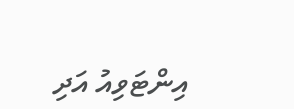އިންޓަވިއު އަދި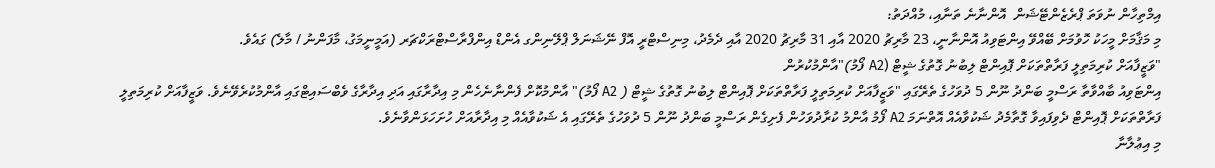އިމްތިހާން ނުވަތަ ޕްރެޒެންޓޭޝަން  އޮންނާނެ ތަނާއި، މުއްދަތު:
މި މަޤާމަށް މީހަކު ހޮވުމަށް ބޭއްވޭ އިންޓަވިއު އޮންނާނީ، 23 މާރިޗު 2020 އާއި 31 މާރިޗު 2020 އާއި ދެމެދު، މިނިސްޓްރީ އޮފް ނޭޝަނަލް ޕްލޭނިންގ އެންޑް އިންފްރާސްޓްރަކްޗަރ (އަމީނީމަގު، މާފަންނު / މާލެ) ގައެވެ.
"ވަޒީފާއަށް ކުރިމަތިލީ ފަރާތްތަކަށް ޕޮއިންޓް ލިބުނު ގޮތުގެ ޝީޓް (A2 ފޯމު)"އާންމުކުރުން
އިންޓަވިއު ބާއްވާތާ ރަސްމީ ބަންދު ނޫން 5 ދުވަހުގެ ތެރޭގައި "ވަޒީފާއަށް ކުރިމަތިލީ ފަރާތްތަކަށް ޕޮއިންޓް ލިބުނު ގޮތުގެ ޝީޓް ( A2 ފޯމު)" އާންމުކޮށް ފެންނާނެހެން މި އިދާރާގައި އަދި އިދާރާގެ ވެބްސައިޓްގައި އާންމުކުރެވޭނެވެ. ވަޒީފާއަށް ކުރިމަތިލީ ފަރާތްތަކަށް ޕޮއިންޓް ދެވިފައިވާ ގޮތާމެދު ޝަކުވާއެއް އޮތްނަމަ A2 ފޯމު އާންމު ކުރާދުވަހުން ފެށިގެން ރަސްމީ ބަންދު ނޫން 5 ދުވަހުގެ ތެރޭގައި އެ ޝަކުވާއެއް މި އިދާރާއަށް ހުށަހަޅަންވާނެވެ.
މި އިޢުލާނާ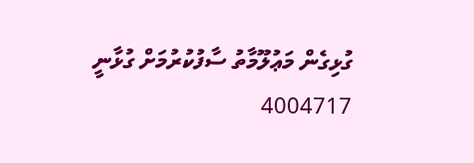ގުޅިގެން މަޢުލޫމާތު ސާފުކުރުމަށް ގުޅާނީ 4004717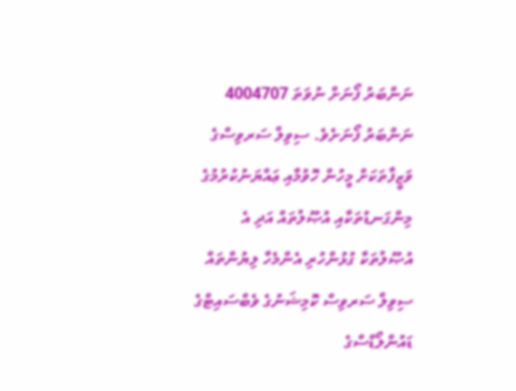ނަންބަރު ފޯނަށް ނުވަތަ 4004707 ނަންބަރު ފޯނަށެވެ. ސިވިލް ސަރވިސްގެ ވަޒީފާތަކަށް މީހުން ހޮވުމާއި ޢައްޔަނުކުރުމުގެ މިންގަނޑުތަކާއި އުޞޫލުތައް އަދި އެ އުޞޫލުތަކާ ގުޅުންހުރި އެންމެހާ ލިޔުންތައް ސިވިލް ސަރވިސް ކޮމިޝަނުގެ ވެބްސައިޓްގެ ޑައުންލޯޑްސްގެ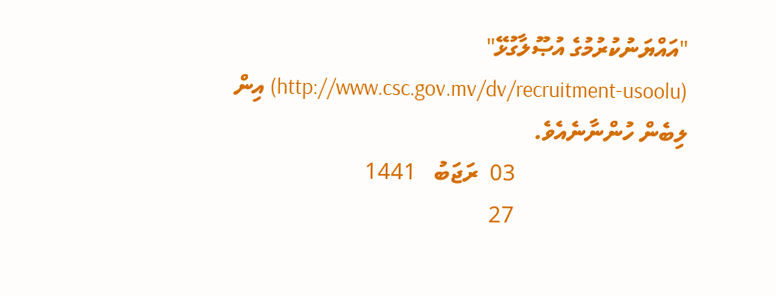"އައްޔަނުކުރުމުގެ އުޞޫލާގުޅޭ" (http://www.csc.gov.mv/dv/recruitment-usoolu) އިން ލިބެން ހުންނާނެއެވެ.
                              03  ރަޖަބު   1441
                              27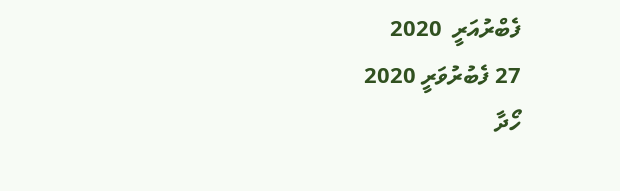ފެބްރުއަރީ  2020
27 ފެބުރުވަރީ 2020
ހޯދާ